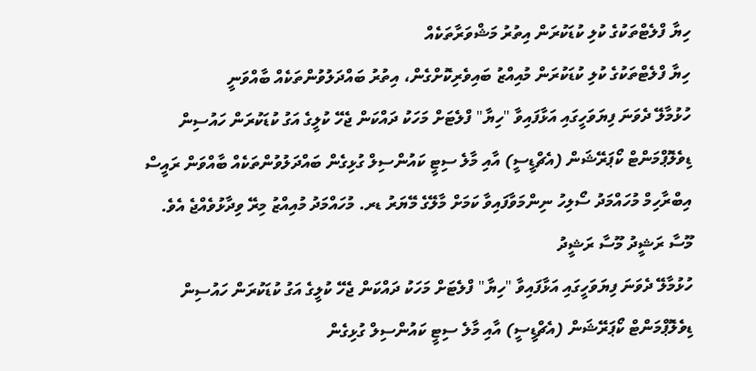ހިޔާ ފްލެޓްތަކުގެ ކުލި ކުޑަކުރަން އިތުރު މަޝްވަރާތަކެއް
ހިޔާ ފްލެޓްތަކުގެ ކުލި ކުޑަކުރަން މުއިއްޒު ބައިވެރިކޮށްގެން، އިތުރު ބައްދަލުވުންތަކެއް ބާއްވަނީ
ހުޅުމާލޭ ދެވަނަ ފިޔަވަހީގައި އަޅާފައިވާ "ހިޔާ" ފްލެޓަށް މަހަކު ދައްކަން ޖެހޭ ކުލީގެ އަގު ކުޑަކުރަން ހައުސިން ޑިވެލޮޕްމަންޓް ކޯޕަރޭޝަން (އެޗްޑީސީ) އާއި މާލެ ސިޓީ ކައުންސިލް ގުޅިގެން ބައްދަލުވުންތަކެއް ބާއްވަން ރައީސް އިބްރާހިމް މުހައްމަދު ސޯލިހު ނިންމަވާފައިވާ ކަމަށް މާލޭގެ މޭޔަރު ޑރ. މުހައްމަދު މުއިއްޒު މިރޭ ވިދާޅުވެއްޖެ އެވެ.
މޫސާ ރަޝީދު މޫސާ ރަޝީދު
ހުޅުމާލޭ ދެވަނަ ފިޔަވަހީގައި އަޅާފައިވާ "ހިޔާ" ފްލެޓަށް މަހަކު ދައްކަން ޖެހޭ ކުލީގެ އަގު ކުޑަކުރަން ހައުސިން ޑިވެލޮޕްމަންޓް ކޯޕަރޭޝަން (އެޗްޑީސީ) އާއި މާލެ ސިޓީ ކައުންސިލް ގުޅިގެން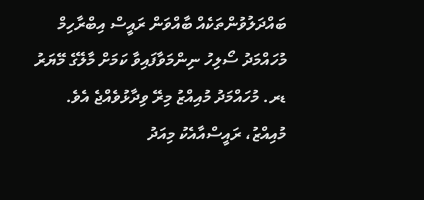ބައްދަލުވުންތަކެއް ބާއްވަން ރައީސް އިބްރާހިމް މުހައްމަދު ސޯލިހު ނިންމަވާފައިވާ ކަމަށް މާލޭގެ މޭޔަރު ޑރ. މުހައްމަދު މުއިއްޒު މިރޭ ވިދާޅުވެއްޖެ އެވެ.
މުއިއްޒު، ރައީސްއާއެކު މިއަދު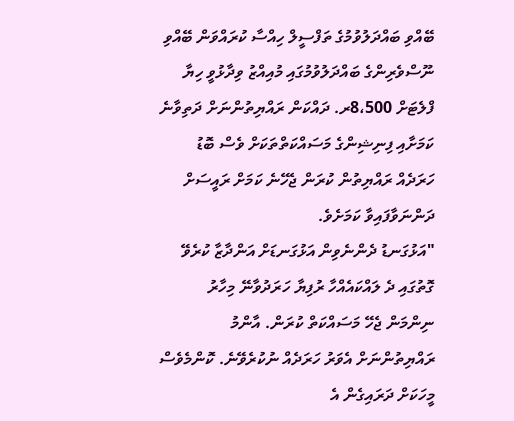ބޭއްވި ބައްދަލުވުމުގެ ތަފްސީލް ހިއްސާ ކުރައްވަން ބޭއްވި ނޫސްވެރިންގެ ބައްދަލުވުމުގައި މުއިއްޒު ވިދާޅުވީ ހިޔާ ފްލެޓަށް 8،500ރ. ދައްކަން ރައްޔިތުންނަށް ދަތިވާނެ ކަމަށާއި ފިނިޝިންގެ މަސައްކަތްތަކަށް ވެސް ބޮޑު ހަރަދެއް ރައްޔިތުން ކުރަން ޖެހޭނެ ކަމަށް ރައީސަށް ދަންނަވާފައިވާ ކަމަށެވެ.
"އަޅުގަނޑު ދެންނެވިން އަޅުގަނޑަށް އަންދާޒާ ކުރެވޭ ގޮތުގައި ދެ ލައްކައެއްހާ ރުފިޔާ ހަރަދުވާނޭ މިހާރު ނިންމަން ޖެހޭ މަސައްކަތް ކުރަން. އާންމު ރައްޔިތުންނަށް އެވަރު ހަރަދެއް ނުކުރެވޭނެ. ކޮންމެވެސް މީހަކަށް ދަރައިގެން އެ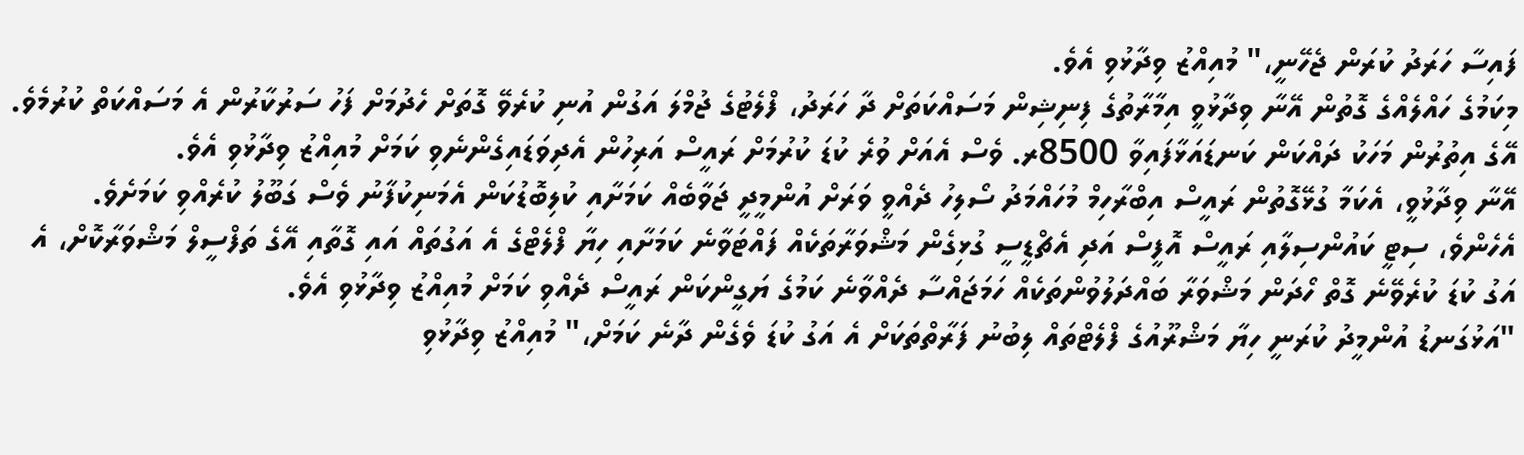ފައިސާ ހަރަދު ކުރަން ޖެހޭނީ،" މުއިއްޒު ވިދާޅުވި އެވެ.
މިކަމުގެ ހައްލެއްގެ ގޮތުން އޭނާ ވިދާޅުވީ އިމާރާތުގެ ފިނިޝިން މަސައްކަތަށް ދާ ހަރަދު، ފްލެޓުގެ ޖުމްލަ އަގުން އުނި ކުރެވޭ ގޮތަށް ހެދުމަށް ފަހު ސަރުކާރުން އެ މަސައްކަތް ކުރުމެވެ. އޭގެ އިތުރުން މަހަކު ދައްކަން ކަނޑައަޅާފައިވާ 8500ރ. ވެސް އެއަށް ވުރެ ކުޑަ ކުރުމަށް ރައީސް އަރިހުން އެދިވަޑައިގެންނެވި ކަމަށް މުއިއްޒު ވިދާޅުވި އެވެ.
އޭނާ ވިދާޅުވީ، އެކަމާ ގުޅޭގޮތުން ރައީސް އިބްރާހިމް މުހައްމަދު ސޯލިހު ދެއްވީ ވަރަށް އުންމީދީ ޖަވާބެއް ކަމަށާއި ކުލިބޮޑުކަން އެމަނިކުފާނު ވެސް ގަބޫލު ކުރެއްވި ކަމަށެވެ. އެހެންވެ، ސިޓީ ކައުންސިލާއި ރައީސް އޮފީސް އަދި އެޗްޑީސީ ގުޅިގެން މަޝްވަރާތަކެއް ފައްޓަވާނެ ކަމަށާއި ހިޔާ ފްލެޓްގެ އެ އަގުތައް އައި ގޮތާއި އޭގެ ތަފްސީލް މަޝްވަރާކޮށް، އެ އަގު ކުޑަ ކުރެވޭނެ ގޮތް ހޯދަން މަޝްވަރާ ބައްދަލުވުންތަކެއް ހަމަޖައްސާ ދެއްވާނެ ކަމުގެ ޔަގީންކަން ރައީސް ދެއްވި ކަމަށް މުއިއްޒު ވިދާޅުވި އެވެ.
"އަޅުގަނޑު އުންމީދު ކުރަނީ ހިޔާ މަޝްރޫއުގެ ފްލެޓްތައް ލިބުނު ފަރާތްތަކަށް އެ އަގު ކުޑަ ވެގެން ދާނެ ކަމަށް،" މުއިއްޒު ވިދާޅުވި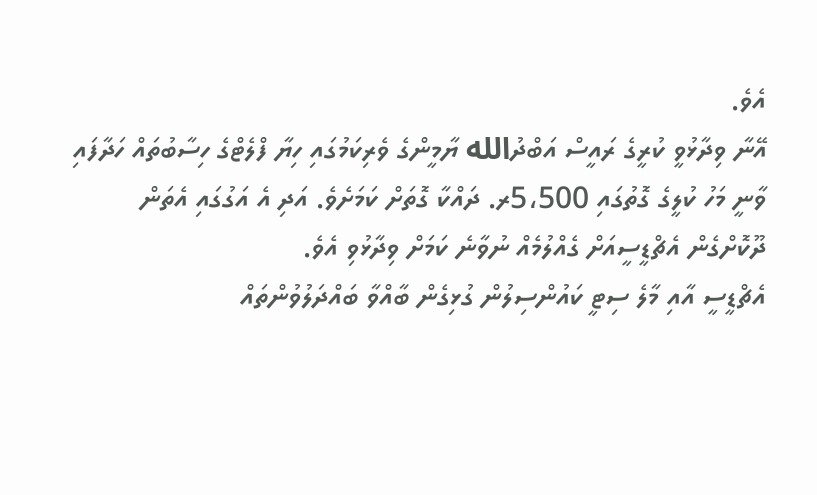އެވެ.
އޭނާ ވިދާޅުވީ ކުރީގެ ރައީސް އަބްދުالله ޔާމީންގެ ވެރިކަމުގައި ހިޔާ ފްލެޓްގެ ހިސާބުތައް ހަދާފައި ވާނީ މަހު ކުލީގެ ގޮތުގައި 5،500ރ. ދައްކާ ގޮތަށް ކަމަށެވެ. އަދި އެ އަގުގައި އެތަން ދޫކޮށްގެން އެޗްޑީސީއަށް ގެއްލުމެއް ނުވާނެ ކަމަށް ވިދާޅުވި އެވެ.
އެޗްޑީސީ އާއި މާލެ ސިޓީ ކައުންސިލުން ގުޅިގެން ބާއްވާ ބައްދަލުވުންތައް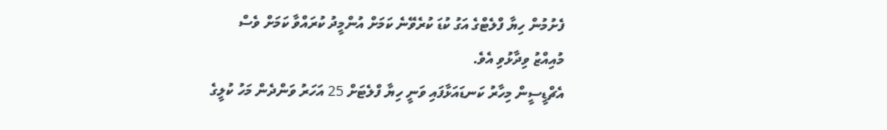ފެށުމުން ހިޔާ ފްލެޓްގެ އަގު ކުޑަ ކުރެވޭނެ ކަމަށް އުންމީދު ކުރައްވާ ކަމަށް ވެސް މުއިއްޒު ވިދާޅުވި އެވެ.
އެޗްޑީސީން މިހާރު ކަނޑައަޅާފައި ވަނީ ހިޔާ ފްލެޓަށް 25 އަހަރު ވަންދެން މަހު ކުލީގެ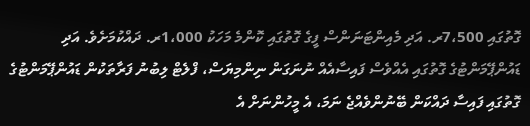ގޮތުގައި 7،500ރ. އަދި މެއިންޓަނަންސް ފީގެ ގޮތުގައި ކޮންމެ މަހަކު 1،000ރ. ދައްކުމަށެވެ. އަދި ޑައުންޕޭމަންޓުގެ ގޮތުގައި އެއްވެސް ފައިސާއެއް ނުނަގަން ނިންމިޔަސް، ފްލެޓް ލިބުނު ފަރާތަކުން ޑައުންޕޭމަންޓުގެ ގޮތުގައި ފައިސާ ދައްކަން ބޭނުންވެއްޖެ ނަމަ، އެ މީހުންނަށް އެ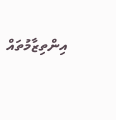އިންތިޒާމުތައް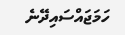ހަމަޖައްސައިދޭނެ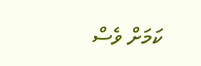ކަމަށް ވެސް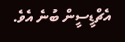އެޗްޑީސީން ބުނެ އެވެ.